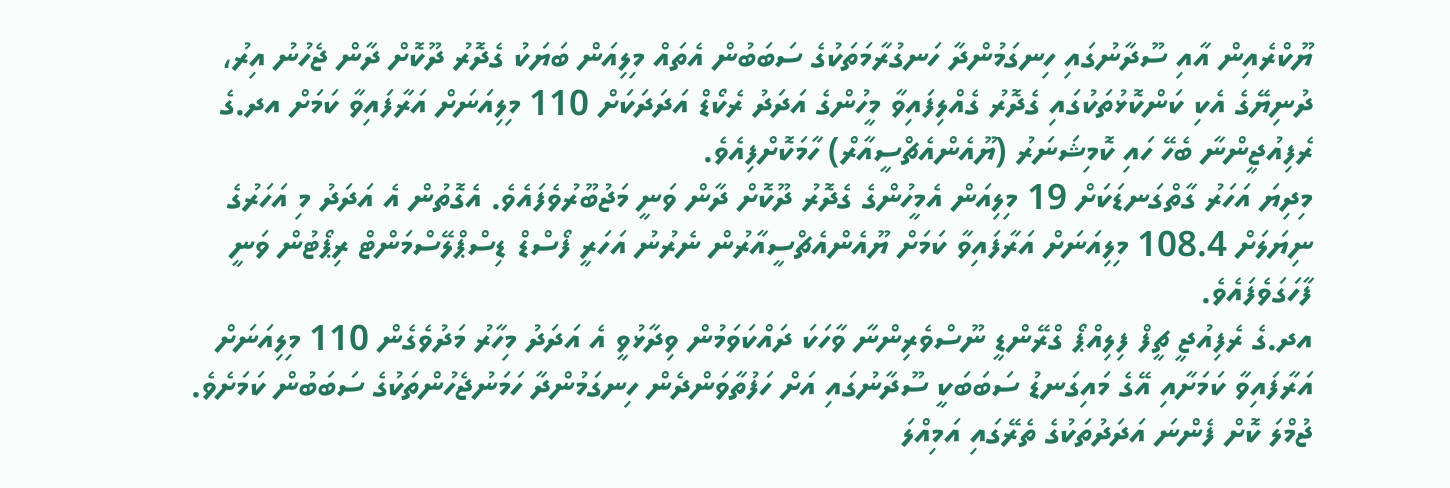ޔޫކްރެއިން އާއި ސޫދާނުގައި ހިނގަމުންދާ ހަނގުރާމަތަކުގެ ސަބަބުން އެތައް މިލިއަން ބަޔަކު ގެދޮރު ދޫކޮށް ދާން ޖެހުނު އިރު، ދުނިޔޭގެ އެކި ކަންކޮޅުތަކުގައި ގެދޮރު ގެއްލިފައިވާ މީހުންގެ އަދަދު ރެކޯޑް އަދަދަކަށް 110 މިލިއަނަށް އަރާފައިވާ ކަމަށް އދ.ގެ ރެފިއުޖީންނާ ބެހޭ ހައި ކޮމިޝަނަރު (ޔޫއެންއެޗްސީއާރް) ހާމަކޮށްފިއެވެ.
މިދިޔަ އަހަރު ގާތްގަނޑަކަށް 19 މިލިއަން އެމީހުންގެ ގެދޮރު ދޫކޮށް ދާން ވަނީ މަޖުބޫރުވެފައެވެ. އެގޮތުން އެ އަދަދު މި އަހަރުގެ ނިޔަލަށް 108.4 މިލިއަނަށް އަރާފައިވާ ކަމަށް ޔޫއެންއެޗްސީއާރުން ނެރުނު އަހަރީ ފޯސްޑް ޑިސްޕްލޭސްމަންޓް ރިޕޯޓުން ވަނީ ފާހަގަވެފައެވެ.
އދ.ގެ ރެފިއުޖީ ޗީފް ފިލިއްޕޯ ގްރޭންޑީ ނޫސްވެރިންނާ ވާހަކަ ދައްކަވަމުން ވިދާޅުވީ އެ އަދަދު މިހާރު މަދުވެގެން 110 މިލިއަނަށް އަރާފައިވާ ކަމަށާއި އޭގެ މައިގަނޑު ސަބަބަކީ ސޫދާނުގައި އަށް ހަފުތާވަންދެން ހިނގަމުންދާ ހަމަނުޖެހުންތަކުގެ ސަބަބުން ކަމަށެވެ.
ޖުމްލަ ކޮށް ފެންނަ އަދަދުތަކުގެ ތެރޭގައި އަމިއްލަ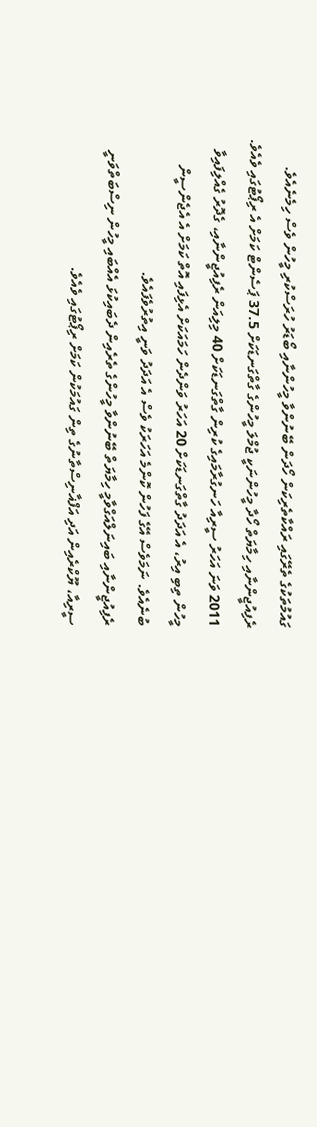ގައުމުތަކުގެ ތެރޭގައި ރައްކާތެރިކަން ހޯދަން ބޭނުންވާ މީހުންނާއި ބޯޑަރު ހުރަސްކުރި މީހުން ވެސް ހިމެނެއެވެ. ރެފިއުޖީންނާއި ހިމާޔަތް ހޯދާ މީހުންނަކީ ޖުމްލަ މީހުންގެ ގާތްގަނޑަކަށް 37.5 ޕަސެންޓް ކަމަށް އެ ރިޕޯޓުގައި ވެއެވެ.
2011 ވަނަ އަހަރު ސީރިއާ ހަނގުރާމައިގެ ކުރިން ގާތްގަނޑަކަށް 40 މިލިއަން ރެފިއުޖީންނާއި، ގެދޮރު ގެއްލިފައިވާ މީހުން ތިބި އިރު، އެ އަދަދު ގާތްގަނޑަކަށް 20 އަހަރު ވަންދެން ހަމައަކަށް އެޅިފައި އޮތް ކަމަށް އެ އެޖެންސީން ބުނެއެވެ. ނަމަވެސް އޭގެ ފަހުން ކޮންމެ އަހަރަކު ވެސް އެ އަދަދު ވަނީ އިތުރުވެފައެވެ.
ރެފިއުޖީންނާއި ބައިނަލްއަގްވާމީ ހިމާޔަތް ބޭނުންވާ މީހުންގެ ތެރެއިން ދެބައިކުޅަ އެއްބައި މީހުން ނިސްބަތްވަނީ ސީރިއާ، ޔޫކްރެއިން އަދި އަފްޣާނިސްތާނުގެ ތިން ގައުމަކުން ކަމަށް ރިޕޯޓުގައި ވެއެވެ.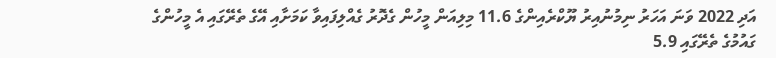އަދި 2022 ވަނަ އަހަރު ނިމުނުއިރު ޔޫކްރެއިންގެ 11.6 މިލިއަން މީހުން ގެދޮރު ގެއްލިފައިވާ ކަމަށާއި އޭގެ ތެރޭގައި އެ މީހުންގެ ގައުމުގެ ތެރޭގައި 5.9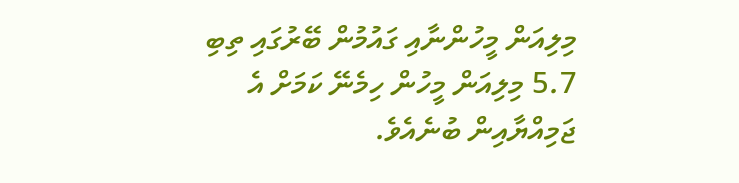މިލިއަން މީހުންނާއި ގައުމުން ބޭރުގައި ތިބި 5.7 މިލިއަން މީހުން ހިމެނޭ ކަމަށް އެ ޖަމިއްޔާއިން ބުނެއެވެ.